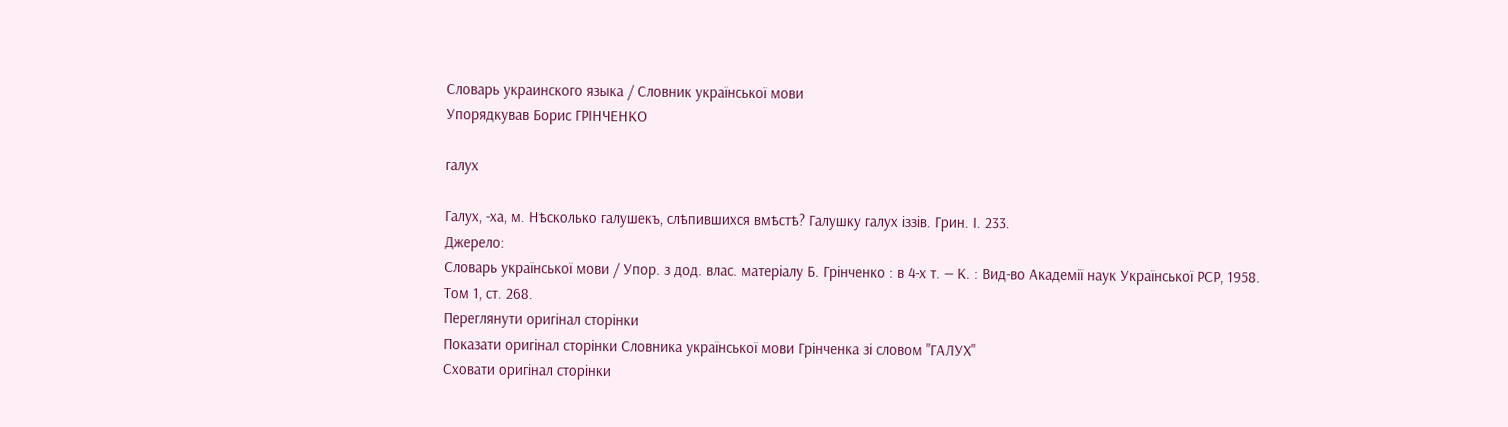Словарь украинского языка / Словник української мови
Упорядкував Борис ГРІНЧЕНКО

галух

Галух, -ха, м. Нѣсколько галушекъ, слѣпившихся вмѣстѣ? Галушку галух іззів. Грин. І. 233.
Джерело:
Словарь української мови / Упор. з дод. влас. матеріалу Б. Грінченко : в 4-х т. — К. : Вид-во Академії наук Української РСР, 1958.
Том 1, ст. 268.
Переглянути оригінал сторінки
Показати оригінал сторінки Словника української мови Грінченка зі словом "ГАЛУХ"
Сховати оригінал сторінки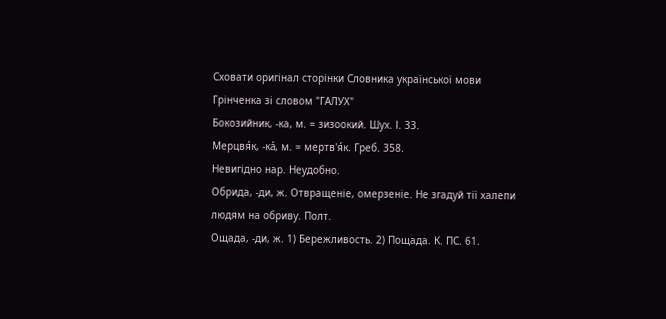Сховати оригінал сторінки Словника української мови Грінченка зі словом "ГАЛУХ"
Бокозийник, -ка, м. = зизоокий. Шух. І. 33.
Мерцвя́к, -ка́, м. = мертв'я́к. Греб. 358.
Невигідно нар. Неудобно.
Обрида, -ди, ж. Отвращеніе, омерзеніе. Не згадуй тії халепи людям на обриву. Полт.
Ощада, -ди, ж. 1) Бережливость. 2) Пощада. К. ПС. 61.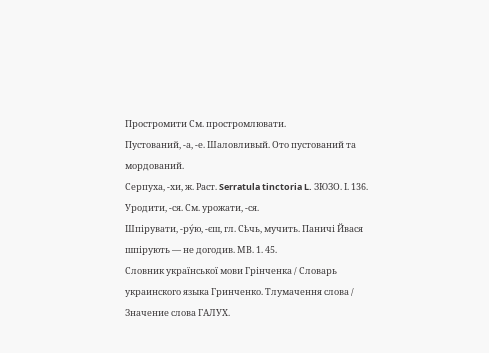Простромити Cм. простромлювати.
Пустований, -а, -е. Шаловливый. Ото пустований та мордований.
Серпуха, -хи, ж. Раст. Serratula tinctoria L. ЗЮЗО. І. 136.
Уродити, -ся. Cм. урожати, -ся.
Шпірувати, -ру́ю, -єш, гл. Сѣчь, мучить. Паничі Йвася шпірують — не догодив. МВ. 1. 45.
Словник української мови Грінченка / Словарь украинского языка Гринченко. Тлумачення слова / Значение слова ГАЛУХ.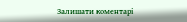Залишати коментарі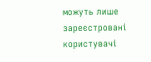можуть лише зареєстровані користувачі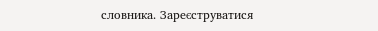словника. Зареєструватися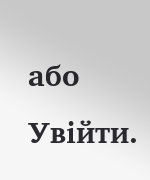або Увійти.